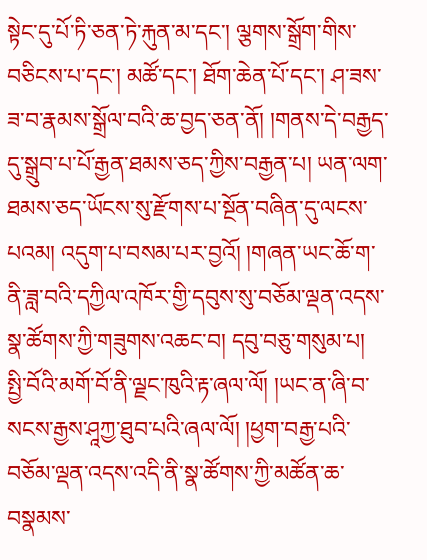སྟེང་དུ་པོ་ཏི་ཅན་ཏེ་རྐུན་མ་དང་། ལྕགས་སྒྲོག་གིས་བཅིངས་པ་དང་། མཚོ་དང་། ཐོག་ཆེན་པོ་དང་། ཤ་ཟས་ཟ་བ་རྣམས་སྒྲོལ་བའི་ཆ་བྱད་ཅན་ནོ། །གནས་དེ་བརྒྱད་དུ་སྒྲུབ་པ་པོ་རྒྱན་ཐམས་ཅད་ཀྱིས་བརྒྱན་པ། ཡན་ལག་ཐམས་ཅད་ཡོངས་སུ་རྫོགས་པ་སྔོན་བཞིན་དུ་ལངས་པའམ། འདུག་པ་བསམ་པར་བྱའོ། །གཞན་ཡང་ཆོ་ག་ནི་ཟླ་བའི་དཀྱིལ་འཁོར་གྱི་དབུས་སུ་བཅོམ་ལྡན་འདས་སྣ་ཚོགས་ཀྱི་གཟུགས་འཆང་བ། དབུ་བཅུ་གསུམ་པ། སྤྱི་བོའི་མགོ་བོ་ནི་ལྗང་ཁུའི་རྟ་ཞལ་ལོ། །ཡང་ན་ཞི་བ་སངས་རྒྱས་ཤཱཀྱ་ཐུབ་པའི་ཞལ་ལོ། །ཕྱག་བརྒྱ་པའི་བཅོམ་ལྡན་འདས་འདི་ནི་སྣ་ཚོགས་ཀྱི་མཚོན་ཆ་བསྣམས་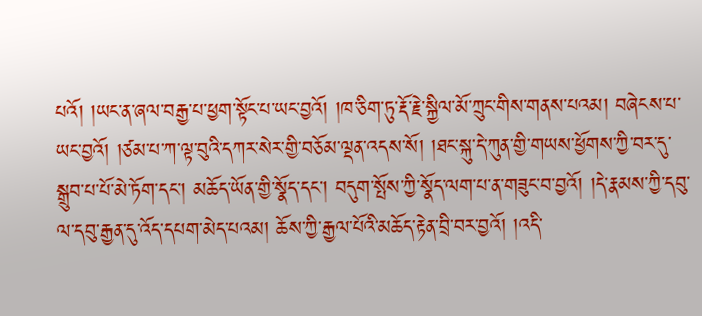པའོ། །ཡང་ན་ཞལ་བརྒྱ་པ་ཕྱག་སྟོང་པ་ཡང་བྱའོ། །ཁ་ཅིག་ཏུ་རྡོ་རྗེ་སྐྱིལ་མོ་ཀྲུང་གིས་གནས་པའམ། བཞེངས་པ་ཡང་བྱའོ། །ཙམ་པ་ཀ་ལྟ་བུའི་དཀར་སེར་གྱི་བཅོམ་ལྡན་འདས་སོ། །ཐང་སྐུ་དེ་ཀུན་གྱི་གཡས་ཕྱོགས་ཀྱི་བར་དུ་སྒྲུབ་པ་པོ་མེ་ཏོག་དང་། མཆོད་ཡོན་གྱི་སྣོད་དང་། བདུག་སྤོས་ཀྱི་སྣོད་ལག་པ་ན་གཟུང་བ་བྱའོ། །དེ་རྣམས་ཀྱི་དབུ་ལ་དབུ་རྒྱན་དུ་འོད་དཔག་མེད་པའམ། ཆོས་ཀྱི་རྒྱལ་པོའི་མཆོད་རྟེན་བྲི་བར་བྱའོ། །འདི་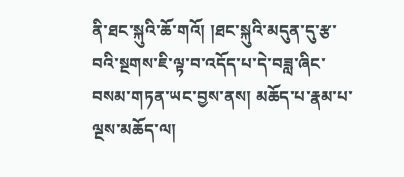ནི་ཐང་སྐུའི་ཆོ་གའོ། །ཐང་སྐུའི་མདུན་དུ་རྩ་བའི་སྔགས་ཇི་ལྟ་བ་འདོད་པ་དེ་བཟླ་ཞིང་བསམ་གཏན་ཡང་བྱས་ནས། མཆོད་པ་རྣམ་པ་ལྔས་མཆོད་ལ།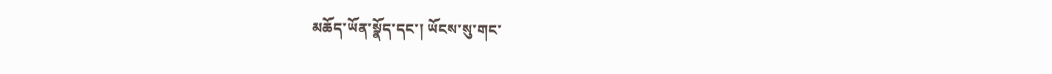མཆོད་ཡོན་སྣོད་དང་། ཡོངས་སུ་གང་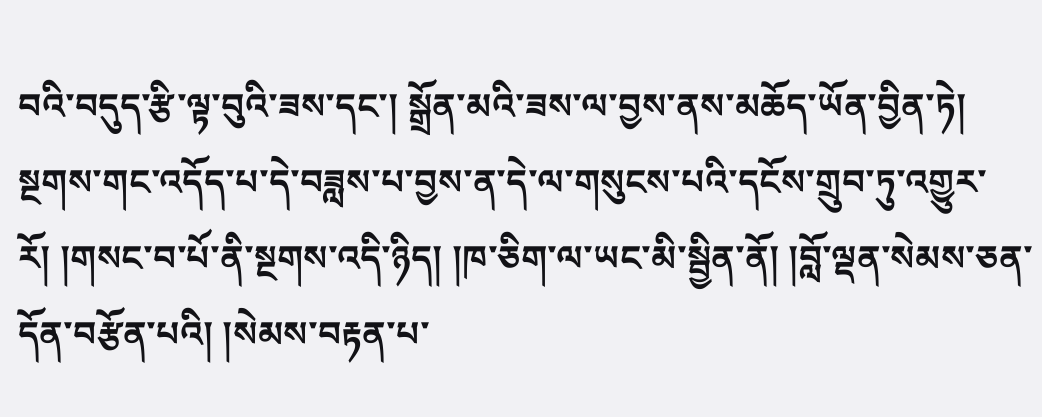བའི་བདུད་རྩི་ལྟ་བུའི་ཟས་དང་། སྒྲོན་མའི་ཟས་ལ་བྱས་ནས་མཆོད་ཡོན་བྱིན་ཏེ། སྔགས་གང་འདོད་པ་དེ་བཟླས་པ་བྱས་ན་དེ་ལ་གསུངས་པའི་དངོས་གྲུབ་ཏུ་འགྱུར་རོ། །གསང་བ་པོ་ནི་སྔགས་འདི་ཉིད། །ཁ་ཅིག་ལ་ཡང་མི་སྦྱིན་ནོ། །བློ་ལྡན་སེམས་ཅན་དོན་བརྩོན་པའི། །སེམས་བརྟན་པ་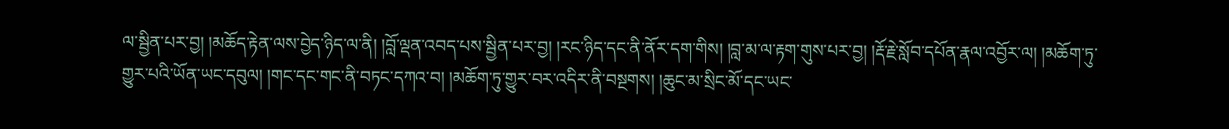ལ་སྦྱིན་པར་བྱ། །མཆོད་རྟེན་ལས་བྱེད་ཉིད་ལ་ནི། །བློ་ལྡན་འབད་པས་སྦྱིན་པར་བྱ། །རང་ཉིད་དང་ནི་ནོར་དག་གིས། །བླ་མ་ལ་རྟག་གུས་པར་བྱ། །རྡོ་རྗེ་སློབ་དཔོན་རྣལ་འབྱོར་ལ། །མཆོག་ཏུ་གྱུར་པའི་ཡོན་ཡང་དབུལ། །གང་དང་གང་ནི་བཏང་དཀའ་བ། །མཆོག་ཏུ་གྱུར་བར་འདིར་ནི་བསྔགས། །ཆུང་མ་སྲིང་མོ་དང་ཡང་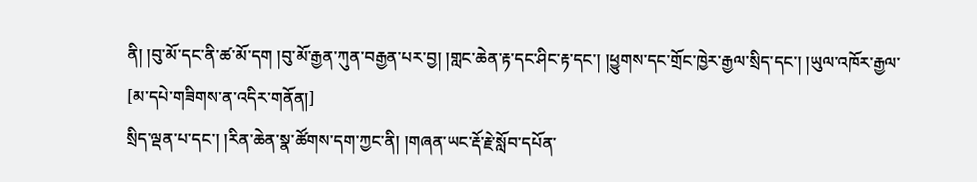ནི། །བུ་མོ་དང་ནི་ཚ་མོ་དག །བུ་མོ་རྒྱན་ཀུན་བརྒྱན་པར་བྱ། །གླང་ཆེན་རྟ་དང་ཤིང་རྟ་དང་། །ཕྱུགས་དང་གྲོང་ཁྱེར་རྒྱལ་སྲིད་དང་། །ཡུལ་འཁོར་རྒྱལ་
[མ་དཔེ་གཟིགས་ན་འདིར་གནོན།]
སྲིད་ལྡན་པ་དང་། །རིན་ཆེན་སྣ་ཚོགས་དག་ཀྱང་ནི། །གཞན་ཡང་རྡོ་རྗེ་སློབ་དཔོན་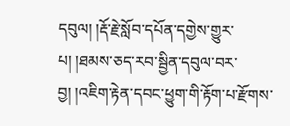དབུལ། །རྡོ་རྗེ་སློབ་དཔོན་དགྱེས་གྱུར་པ། །ཐམས་ཅད་རབ་སྦྱིན་དབུལ་བར་བྱ། །འཇིག་རྟེན་དབང་ཕྱུག་གི་རྟོག་པ་རྫོགས་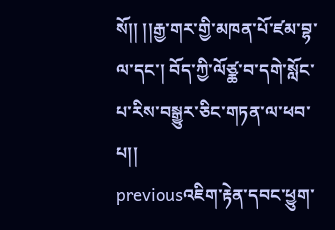སོ།། །།རྒྱ་གར་གྱི་མཁན་པོ་ཛམ་བྷ་ལ་དང་། བོད་ཀྱི་ལོཙྪ་བ་དགེ་སློང་པ་རིས་བསྒྱུར་ཅིང་གཏན་ལ་ཕབ་པ།།
previousའཇིག་རྟེན་དབང་ཕྱུག་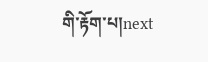གི་རྟོག་པ།next